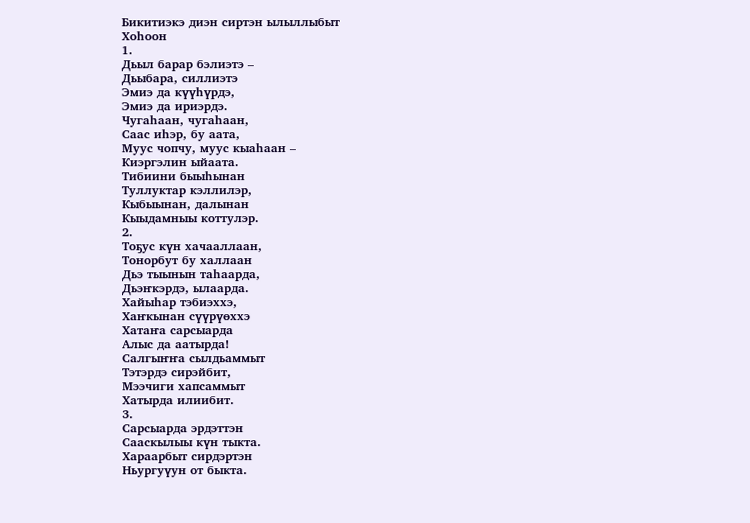Бикитиэкэ диэн сиртэн ылыллыбыт
Хоһоон
1.
Дьыл барар бэлиэтэ –
Дьыбара, силлиэтэ
Эмиэ да күүһүрдэ,
Эмиэ да ириэрдэ.
Чугаһаан, чугаһаан,
Саас иһэр, бу аата,
Муус чопчу, муус кыаһаан –
Киэргэлин ыйаата.
Тибиини быыһынан
Туллуктар кэллилэр,
Кыбыынан, далынан
Кыыдамныы коттулэр.
2.
Тоҕус күн хачааллаан,
Тонорбут бу халлаан
Дьэ тыынын таһаарда,
Дьэҥкэрдэ, ылаарда.
Хайыһар тэбиэххэ,
Хаҥкынан сүүрүөххэ
Хатаҥа сарсыарда
Алыс да аатырда!
Салгыҥҥа сылдьаммыт
Тэтэрдэ сирэйбит,
Мээчиги хапсаммыт
Хатырда илиибит.
3.
Сарсыарда эрдэттэн
Сааскылыы күн тыкта.
Хараарбыт сирдэртэн
Ньургуүун от быкта.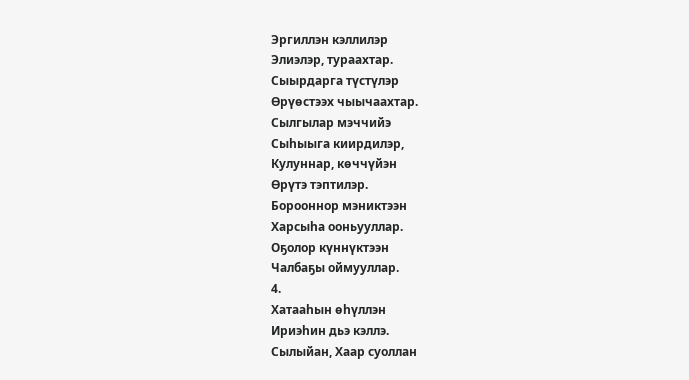Эргиллэн кэллилэр
Элиэлэр, тураахтар.
Сыырдарга түстүлэр
Өрүөстээх чыычаахтар.
Сылгылар мэччийэ
Сыһыыга киирдилэр,
Кулуннар, көччүйэн
Өрүтэ тэптилэр.
Борооннор мэниктээн
Харсыһа ооньууллар.
Оҕолор күннүктээн
Чалбаҕы оймууллар.
4.
Хатааһын өһүллэн
Ириэһин дьэ кэллэ.
Сылыйан, Хаар суоллан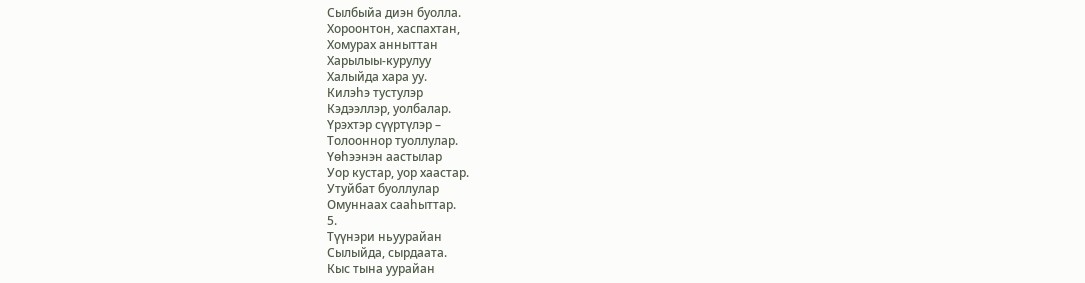Сылбыйа диэн буолла.
Хороонтон, хаспахтан,
Хомурах анныттан
Харылыы-курулуу
Халыйда хара уу.
Килэһэ тустулэр
Кэдээллэр, уолбалар.
Үрэхтэр сүүртүлэр –
Толооннор туоллулар.
Үөһээнэн аастылар
Уор кустар, уор хаастар.
Утуйбат буоллулар
Омуннаах сааһыттар.
5.
Түүнэри ньуурайан
Сылыйда, сырдаата.
Кыс тына уурайан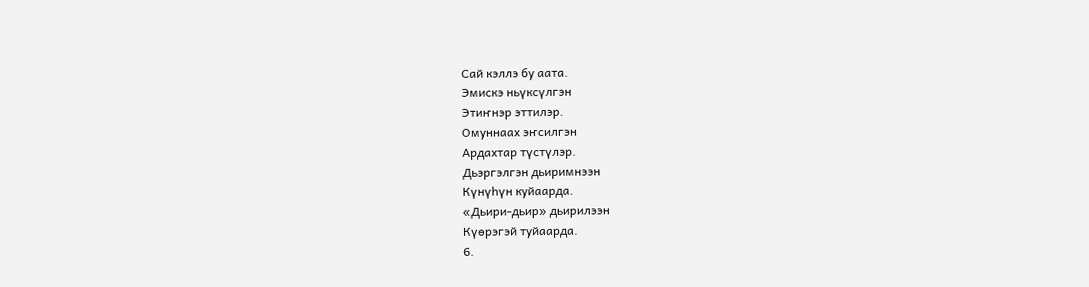Сай кэллэ бу аата.
Эмискэ ньүксүлгэн
Этиҥнэр эттилэр.
Омуннаах эҥсилгэн
Ардахтар түстүлэр.
Дьэргэлгэн дьиримнээн
Күнүһүн куйаарда.
«Дьири-дьир» дьирилээн
Күөрэгэй туйаарда.
6.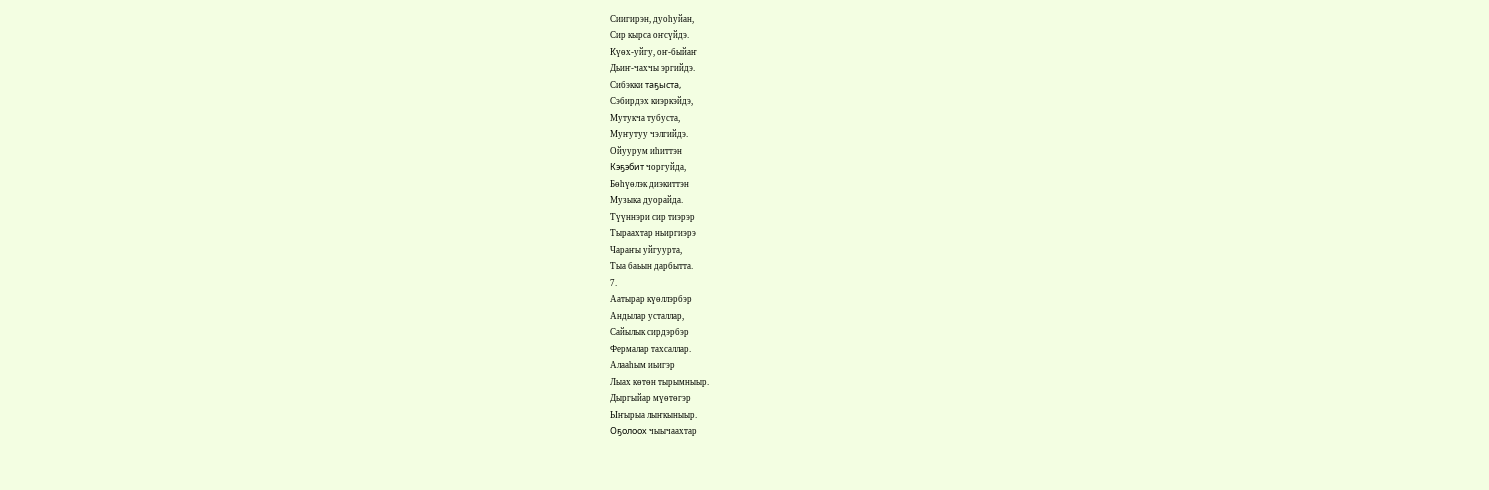Сиигирэн, дуоһуйан,
Сир кырса оҥсүйдэ.
Күөх-уйгу, оҥ-быйаҥ
Дьиҥ-чахчы эргийдэ.
Сибэкки таҕыста,
Сэбирдэх киэркэйдэ,
Мутукча тубуста,
Муҥутуу чэлгийдэ.
Ойуурум иһиттэн
Кэҕэбит чоргуйда,
Бөһүөлэк диэкиттэн
Музыка дуорайда.
Түүннэри сир тиэрэр
Тыраахтар ньиргиэрэ
Чараҥы уйгуурта,
Тыа баьын дарбытта.
7.
Аатырар күөллэрбэр
Андылар усталлар,
Сайылык сирдэрбэр
Фермалар тахсаллар.
Алааһым иьигэр
Лыах көтөн тырымныыр.
Дыргыйар мүөтөгэр
Ыҥырыа лыҥкыныыр.
Оҕолоох чыычаахтар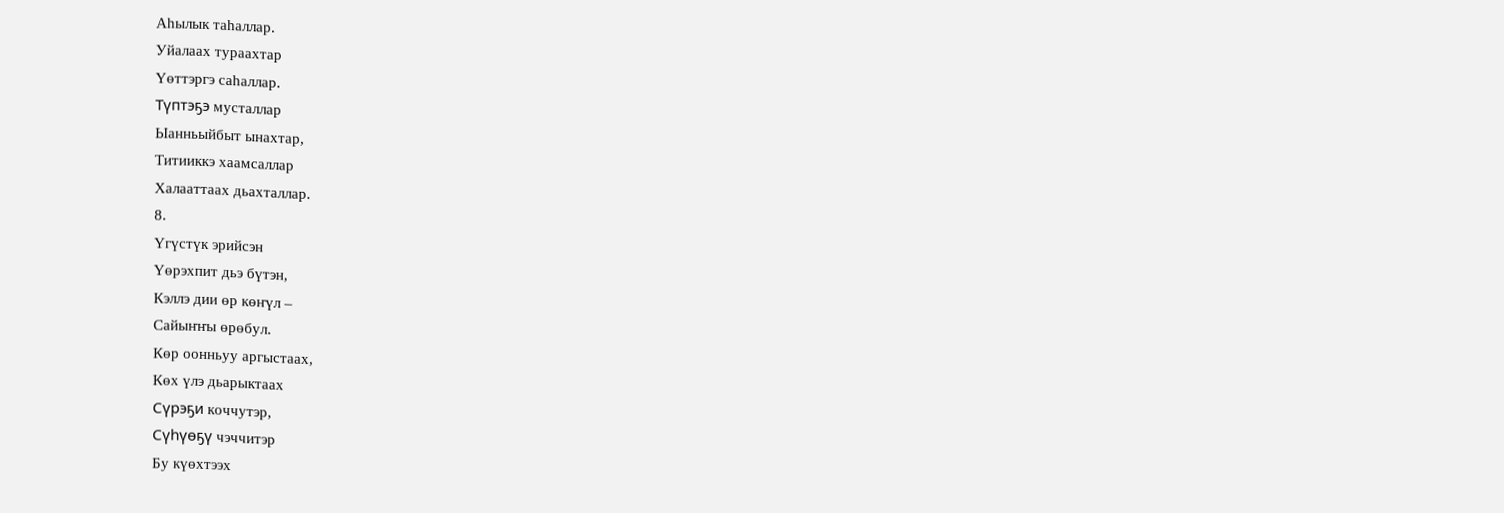Аһылык таһаллар.
Уйалаах тураахтар
Үөттэргэ саһаллар.
Түптэҕэ мусталлар
Ыанньыйбыт ынахтар,
Титииккэ хаамсаллар
Халааттаах дьахталлар.
8.
Үгүстүк эрийсэн
Үөрэхпит дьэ бүтэн,
Кэллэ дии өр көҥүл –
Сайыҥҥы өрөбул.
Көр оонньуу аргыстаах,
Көх үлэ дьарыктаах
Сүрэҕи коччутэр,
Сүһүөҕү чэччитэр
Бу күөхтээх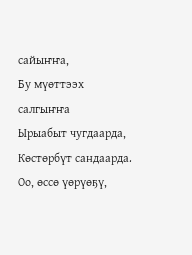сайыҥҥа,
Бу мүөттээх салгыҥҥа
Ырыабыт чугдаарда,
Көстөрбүт сандаарда.
Оо, өссө үөрүөҕү,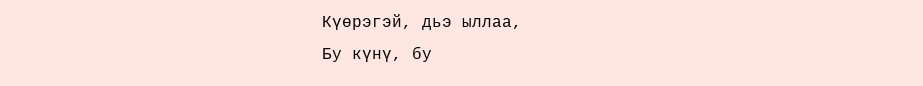Күөрэгэй, дьэ ыллаа,
Бу күнү, бу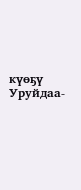күөҕү
Уруйдаа-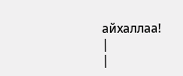айхаллаа!
|
|